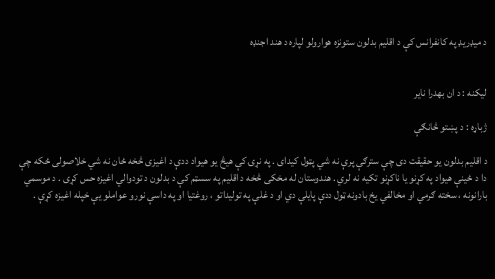د میډریډ په کانفرانس کې د اقلیم بدلون ستونزه هوارولو لپاره د هند اجنډه


لیکنه : د ان بهدرا نایر

ژباړه : د پښتو څانګې

د اقلیم بدلون یو حقیقت دی چې سترګې پرې نه شي پټول کیدای . په نړۍ کې هیڅ یو هیواد ددې د اغیزی څخه ځان نه شي خلاصولی ځکه چې دا د ځینې هیواد په کړنو یا ناکړنو تکیه نه لري . هندوستان له مخکی څخه د اقلیم په سسټم کې د بدلون د تودوالي اغیزه حس کړی . د موسمي بارانونه ، سخته ګرمي او مخالفي یخ بادونه ټول ددې پایلې دي او د غلې په تولیداتو ، روغتیا او په داسې نورو عواملو یې خپله اغیزه کړې .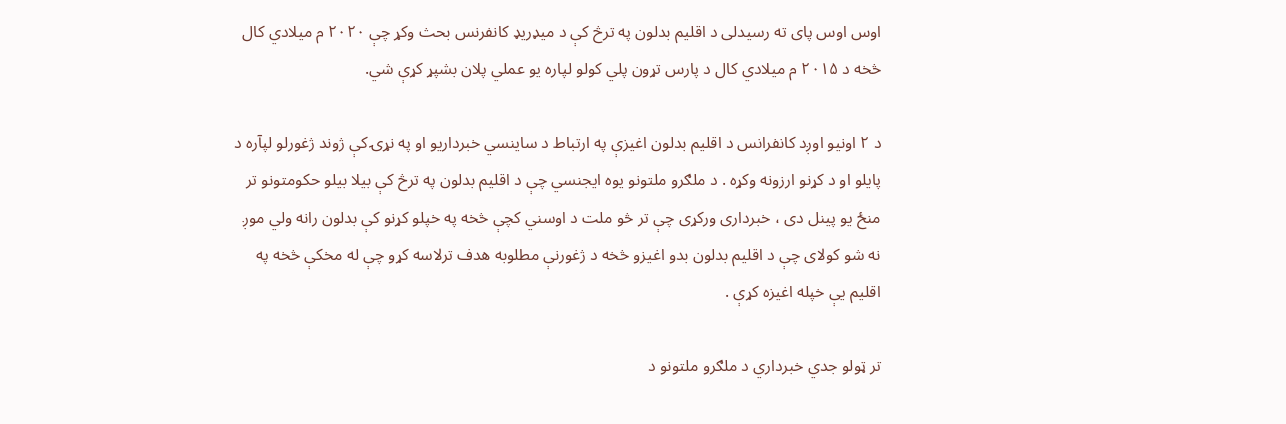اوس اوس پای ته رسیدلی د اقلیم بدلون په ترڅ کې د میډریډ کانفرنس بحث وکړ چې ۲۰۲۰ م میلادي کال څخه د ۲۰۱۵ م میلادي کال د پارس تړون پلي کولو لپاره یو عملي پلان بشپړ کړې شي.

د ۲ اونیو اوږد کانفرانس د اقلیم بدلون اغیزې په ارتباط د ساینسي خبرداریو او په نړۍ کې ژوند ژغورلو لپآره د پایلو او د کړنو ارزونه وکړه . د ملګرو ملتونو یوه ایجنسي چې د اقلیم بدلون په ترڅ کې بیلا بیلو حکومتونو تر منځ یو پینل دی ، خبرداری ورکړی چې تر څو ملت د اوسني کچې څخه په خپلو کړنو کې بدلون رانه ولي موږ نه شو کولای چې د اقلیم بدلون بدو اغیزو څخه د ژغورنې مطلوبه هدف ترلاسه کړو چې له مخکې څخه په اقلیم یې خپله اغیزه کړې .

تر ټولو جدي خبرداري د ملګرو ملتونو د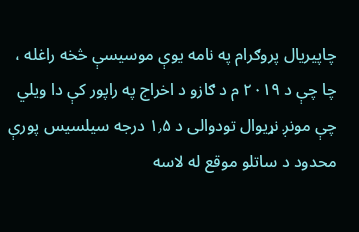چاپیریال پروګرام په نامه یوې موسیسې څخه راغله ، چا چې د ۲۰۱۹ م د ګازو د اخراج په راپور کې دا ویلي چې مونږ نړیوال تودوالی د ۱٫۵ درجه سیلسیس پورې محدود د ساتلو موقع له لاسه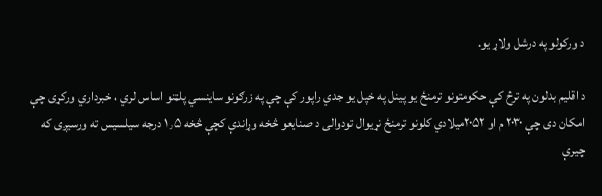د ورکولو په درشل ولاړ یو.

د اقلیم بدلون په ترڅ کې حکومتونو ترمنځ یو پینل په خپل یو جدي راپور کې چې په زرګونو ساینسي پلټنو اساس لري ، خبرداري ورکړی چې امکان دی چې ۲۰۳۰ م او ۲۰۵۲میلادي کلونو ترمنځ نړیوال تودوالی د صنایعو څخه وړاندې کچې څخه ۱٫۵ درجه سیلسیس ته ورسیږی که چیرې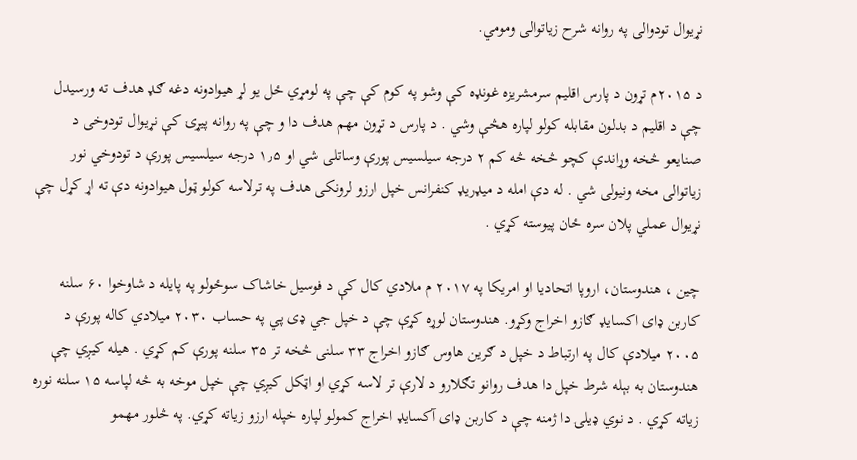نړیوال تودوالی په روانه شرح زیاتوالی ومومي.

د ۲۰۱۵م تړون د پارس اقلیم سرمشریزه غونډه کې وشو په کوم کې چې په لومړي ځل یو لړ هیوادونه دغه ګډ هدف ته ورسیدل چې د اقلیم د بدلون مقابله کولو لپاره هڅې وشي . د پارس د تړون مهم هدف دا و چې په روانه پیړۍ کې نړیوال تودوخی د صنایعو څخه وړاندې کچو څخه څه کم ۲ درجه سیلسیس پورې وساتلی شي او ۱٫۵ درجه سیلسیس پورې د تودوخي نور زیاتوالی مخه ونیولی شي . له دې امله د میډریډ کنفرانس خپل ارزو لرونکی هدف په ترلاسه کولو ټول هیوادونه دې ته اړ کړل چې نړیوال عملي پلان سره ځان پیوسته کړي .

چین ، هندوستان، اروپا اتحادیا او امریکا په ۲۰۱۷ م ملادي کال کې د فوسیل خاشاک سوځولو په پایله د شاوخوا ۶۰ سلنه کاربن ډای اکسایډ ګازو اخراج وکړو. هندوستان لوړه کړې چې د خپل جي ډی پي په حساب ۲۰۳۰ میلادي کاله پورې د ۲۰۰۵ میلادې کال په ارتباط د خپل د ګرین هاوس ګازو اخراج ۳۳ سلنی څخه تر ۳۵ سلنه پورې کم کړي . هیله کیږي چې هندوستان به بېله شرط خپل دا هدف روانو تګلارو د لارې تر لاسه کړي او اټکل کیږي چې خپل موخه به څه لپاسه ۱۵ سلنه نوره زیاته کړي . د نوي ډیلۍ دا ژمنه چې د کاربن ډای آکسایډ اخراج کمولو لپاره خپله ارزو زیاته کړي. په څلور مهمو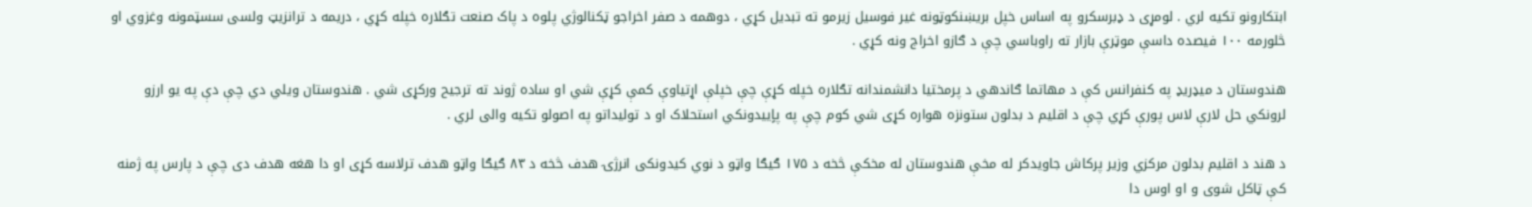ابتکارونو تکیه لري . لومړی د ډبرسکرو په اساس خپل بریښنکوټونه غیر فوسیل زیرمو ته تبدیل کړي ، دوهمه د صفر اخراجو ټکنالوژي پلوه د پاک صنعت تګلاره خپله کړي ، دریمه د ترانزیټ ولسی سسټمونه وغزوي او څلورمه ۱۰۰ فیصده داسې موټرې بازار ته راوباسي چې د ګازو اخراج ونه کړي .

هندوستان د میډریډ په کنفرانس کې د مهاتما ګاندهي د پرمختیا دانشمندانه تګلاره خپله کړې چې خپلې اړتیاوې کمې کړې شي او ساده ژوند ته ترجيح ورکړی شي . هندوستان ویلي دي چې دې په یو ارزو لرونکي حل لارې لاس پورې کړي چې د اقلیم د بدلون ستونزه هواره کړی شي کوم چې په پاٍيیدونکي استحلاک او د تولیداتو په اصولو تکیه والی لري .

د هند د اقلیم بدلون مرکزي وزیر پرکاش جاویدکر له مخې هندوستان له مخکې څخه د ۱۷۵ ګیګا واټو د نوي کیدونکی انرژۍ هدف څخه د ۸۳ ګیګا واټو هدف ترلاسه کړی او دا هغه هدف دی چې د پارس په ژمنه کې ټاکل شوی و او اوس دا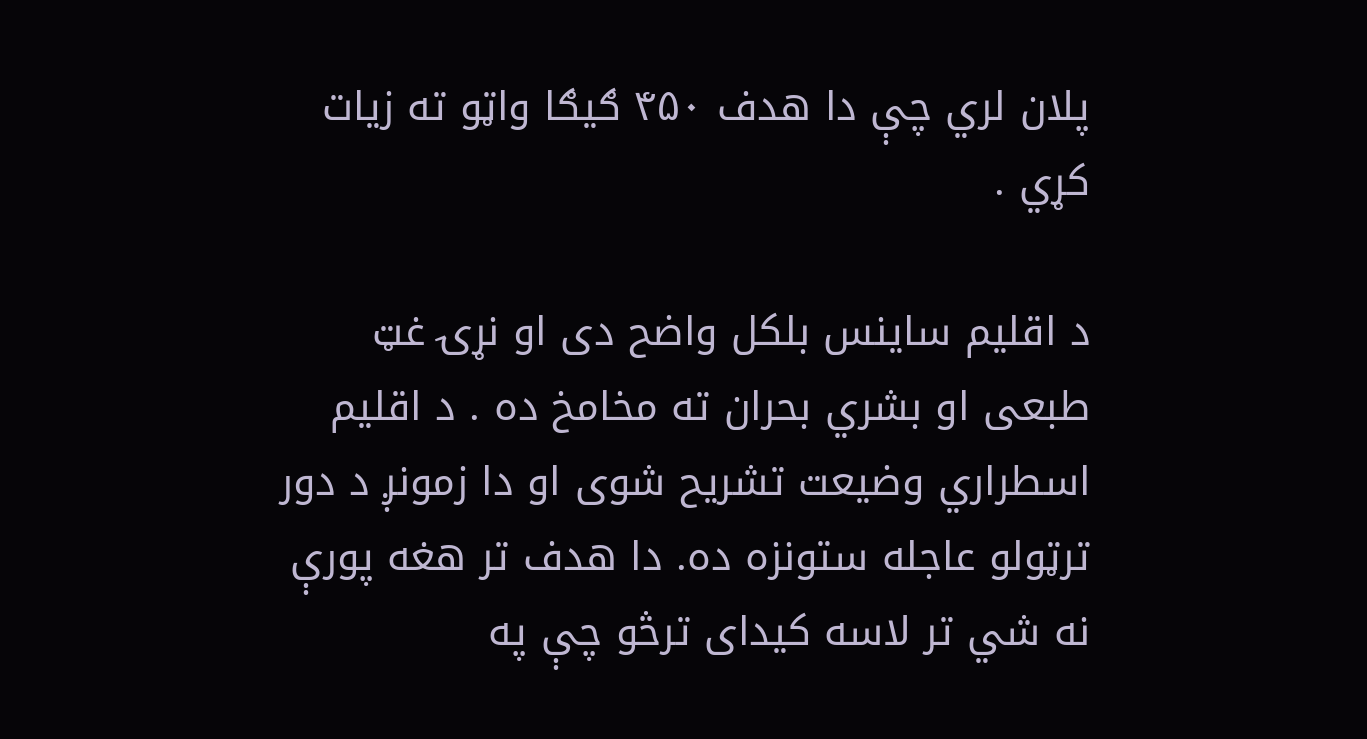پلان لري چې دا هدف ۴۵۰ ګیګا واټو ته زیات کړي .

د اقلیم ساینس بلکل واضح دی او نړۍ غټ طبعی او بشري بحران ته مخامخ ده . د اقلیم اسطراري وضیعت تشریح شوی او دا زمونږ د دور ترټولو عاجله ستونزه ده. دا هدف تر هغه پورې نه شي تر لاسه کیدای ترڅو چې په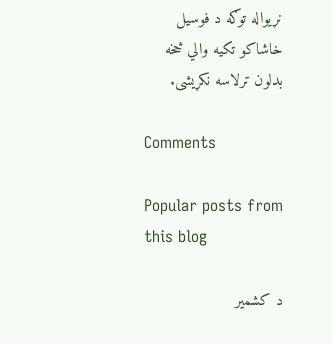نړیواله توګه د فوسیل خاشاکو تکیه والي څخه بدلون ترلاسه نکړيشی.

Comments

Popular posts from this blog

د کشمیر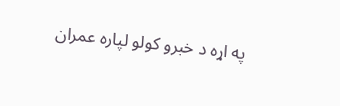په اړه د خبرو کولو لپاره عمران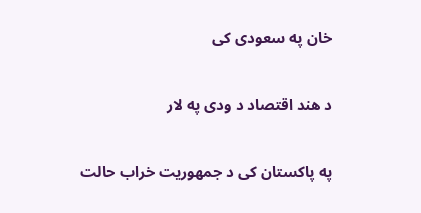خان په سعودی کی

د هند اقتصاد د ودی په لار

په پاکستان کی د جمهوریت خراب حالت